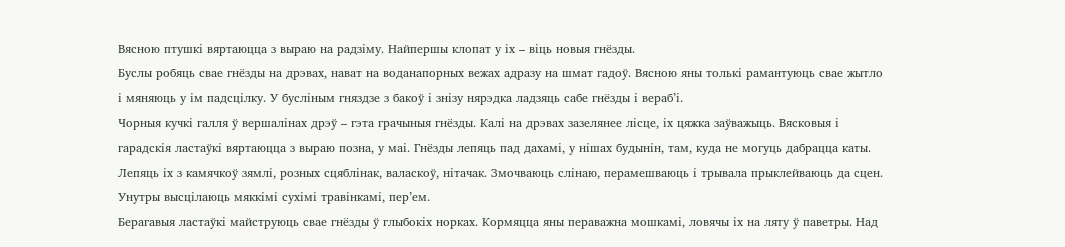Вясною птушкі вяртаюцца з выраю на радзіму. Найпершы клопат у іх – віць новыя гнёзды.
Буслы робяць свае гнёзды на дрэвах, нават на воданапорных вежах адразу на шмат гадоў. Вясною яны толькі рамантуюць свае жытло і мяняюць у ім падсцілку. У бусліным гняздзе з бакоў і знізу нярэдка ладзяць сабе гнёзды і вераб’і.
Чорныя кучкі галля ў вершалінах дрэў – гэта грачыныя гнёзды. Калі на дрэвах зазелянее лісце, іх цяжка заўважыць. Вясковыя і гарадскія ластаўкі вяртаюцца з выраю позна, у маі. Гнёзды лепяць пад дахамі, у нішах будынін, там, куда не могуць дабрацца каты. Лепяць іх з камячкоў зямлі, розных сцяблінак, валаскоў, нітачак. Змочваюць слінаю, перамешваюць і трывала прыклейваюць да сцен. Унутры высцілаюць мяккімі сухімі травінкамі, пер’ем.
Берагавыя ластаўкі майструюць свае гнёзды ў глыбокіх норках. Кормяцца яны пераважна мошкамі, ловячы іх на ляту ў паветры. Над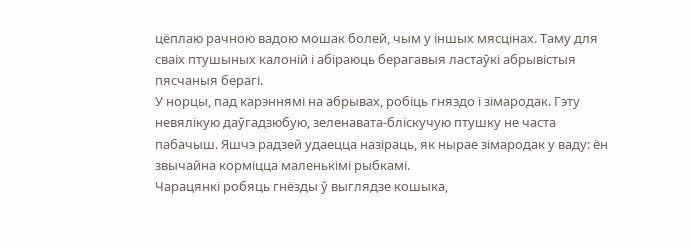цёплаю рачною вадою мошак болей, чым у іншых мясцінах. Таму для сваіх птушыных калоній і абіраюць берагавыя ластаўкі абрывістыя пясчаныя берагі.
У норцы, пад карэннямі на абрывах, робіць гняздо і зімародак. Гэту невялікую даўгадзюбую, зеленавата-бліскучую птушку не часта пабачыш. Яшчэ радзей удаецца назіраць, як нырае зімародак у ваду: ён звычайна корміцца маленькімі рыбкамі.
Чарацянкі робяць гнёзды ў выглядзе кошыка,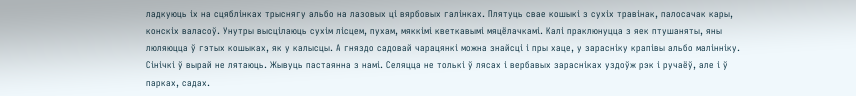ладкуюць іх на сцяблінках трыснягу альбо на лазовых ці вярбовых галінках. Плятуць свае кошыкі з сухіх травінак, палосачак кары, конскіх валасоў. Унутры высцілаюць сухім лісцем, пухам, мяккімі кветкавымі мяцёлачкамі. Калі праклюнуцца з яек птушаняты, яны люляюцца ў гэтых кошыках, як у калысцы. А гняздо садовай чарацянкі можна знайсці і пры хаце, у зарасніку крапівы альбо малінніку.
Сінічкі ў вырай не лятаюць. Жывуць пастаянна з намі. Селяцца не толькі ў лясах і вербавых зарасніках уздоўж рэк і ручаёў, але і ў парках, садах.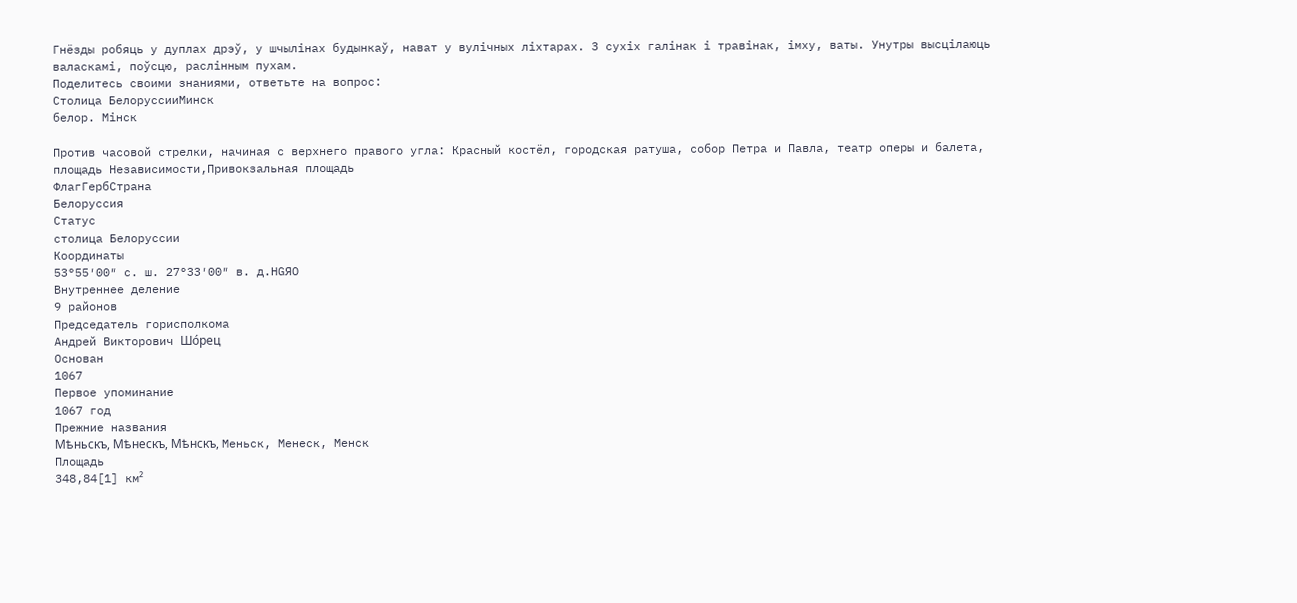Гнёзды робяць у дуплах дрэў, у шчылінах будынкаў, нават у вулічных ліхтарах. З сухіх галінак і травінак, імху, ваты. Унутры высцілаюць валаскамі, поўсцю, раслінным пухам.
Поделитесь своими знаниями, ответьте на вопрос:
Столица БелоруссииМинск
белор. Мінск

Против часовой стрелки, начиная с верхнего правого угла: Красный костёл, городская ратуша, собор Петра и Павла, театр оперы и балета, площадь Независимости,Привокзальная площадь
ФлагГербСтрана
Белоруссия
Статус
столица Белоруссии
Координаты
53°55′00″ с. ш. 27°33′00″ в. д.HGЯO
Внутреннее деление
9 районов
Председатель горисполкома
Андрей Викторович Шо́рец
Основан
1067
Первое упоминание
1067 год
Прежние названия
Мѣньскъ, Мѣнескъ, Мѣнскъ, Меньск, Менеск, Менск
Площадь
348,84[1] км²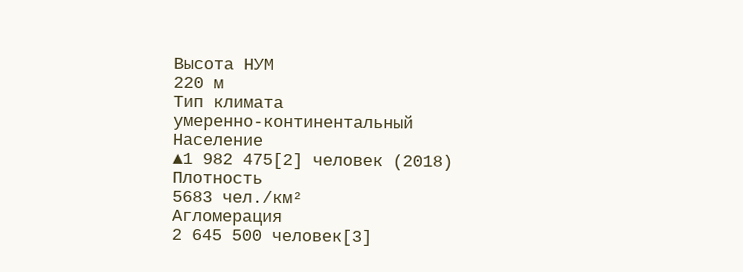Высота НУМ
220 м
Тип климата
умеренно-континентальный
Население
▲1 982 475[2] человек (2018)
Плотность
5683 чел./км²
Агломерация
2 645 500 человек[3]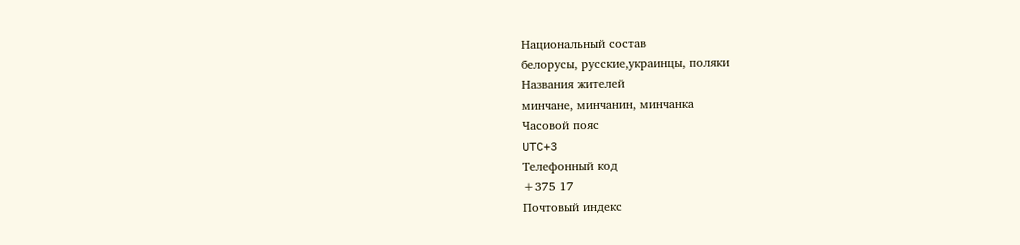Национальный состав
белорусы, русские,украинцы, поляки
Названия жителей
минчане, минчанин, минчанка
Часовой пояс
UTC+3
Телефонный код
+375 17
Почтовый индекс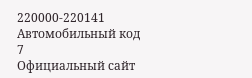220000-220141
Автомобильный код
7
Официальный сайт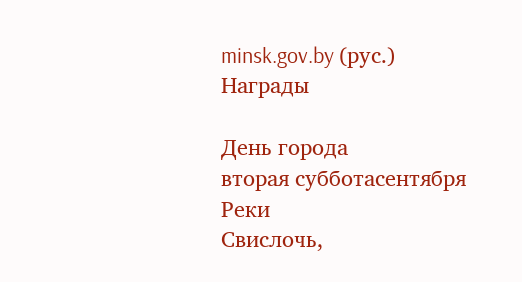minsk.gov.by (рус.)
Награды

День города
вторая субботасентября
Реки
Свислочь,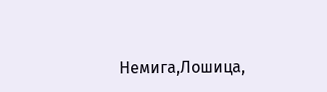Немига,Лошица,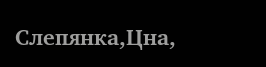Слепянка,Цна,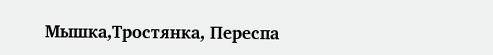Мышка,Тростянка, Переспа